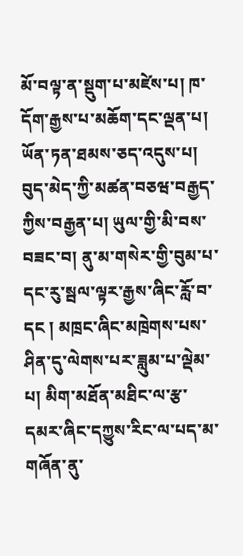མོ་བལྟ་ན་སྡུག་པ་མཛེས་པ། ཁ་དོག་རྒྱས་པ་མཆོག་དང་ལྡན་པ། ཡོན་ཏན་ཐམས་ཅད་འདུས་པ། བུད་མེད་ཀྱི་མཚན་བཅཝ་བརྒྱད་ཀྱིས་བརྒྱན་པ། ཡུལ་གྱི་མི་བས་བཟང་བ། ནུ་མ་གསེར་གྱི་བུམ་པ་དང་རུ་སྦལ་ལྟར་རྒྱས་ཞིང་རློ་བ་དང ། མཁྲང་ཞིང་མཁྲེགས་པས་ཤིན་དུ་ལེགས་པར་ཟླུམ་པ་ལྡེམ་པ། མིག་མཐོན་མཐིང་ལ་རྩ་དམར་ཞིང་དཀྱུས་རིང་ལ་པད་མ་གཞོན་ནུ་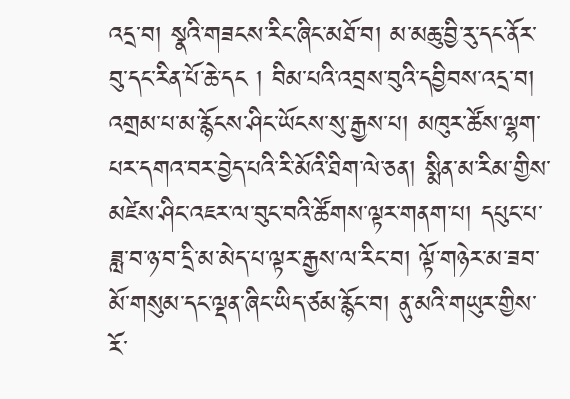འདྲ་བ། སྣའི་གཟངས་རིང་ཞིང་མཐོ་བ། མ་མཆུ་བྱི་རུ་དང་ནོར་བུ་དང་རིན་པོ་ཆེ་དང ། བིམ་པའི་འབྲས་བུའི་དབྱིབས་འདྲ་བ། འགྲམ་པ་མ་རྙོངས་ཤིང་ཡོངས་སུ་རྒྱས་པ། མཁུར་ཚོས་ལྷག་པར་དགའ་བར་བྱེད་པའི་རི་མོའི་ཐིག་ལེ་ཅན། སྨིན་མ་རིམ་གྱིས་མཛེས་ཤིང་འཇར་ལ་བུང་བའི་ཚོགས་ལྟར་གནག་པ། དཔུང་པ་ཟླ་བ་ཉ་བ་དྲི་མ་མེད་པ་ལྟར་རྒྱས་ལ་རིང་བ། ལྟོ་གཉེར་མ་ཟབ་མོ་གསུམ་དང་ལྡན་ཞིང་ཡིད་ཙམ་རྙོང་བ། ནུ་མའི་གཡུར་གྱིས་རོ་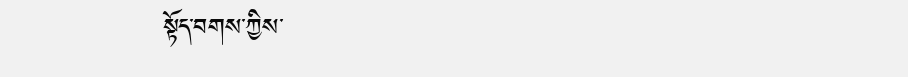སྟོད་བགས་ཀྱིས་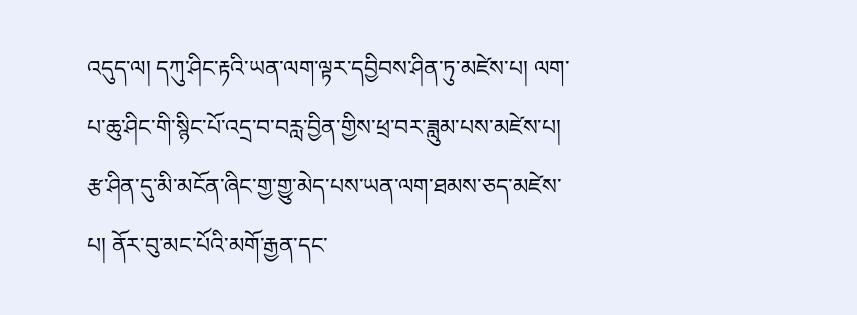འདུད་ལ། དཀུ་ཤིང་རྟའི་ཡན་ལག་ལྟར་དབྱིབས་ཤིན་ཏུ་མཛེས་པ། ལག་པ་ཆུ་ཤིང་གི་སྙིང་པོ་འདྲ་བ་བརླ་བྱིན་གྱིས་ཕྲ་བར་ཟླུམ་པས་མཛེས་པ། རྩ་ཤིན་དུ་མི་མངོན་ཞིང་གྱ་གྱུ་མེད་པས་ཡན་ལག་ཐམས་ཅད་མཛེས་པ། ནོར་བུ་མང་པོའི་མགོ་རྒྱན་དང་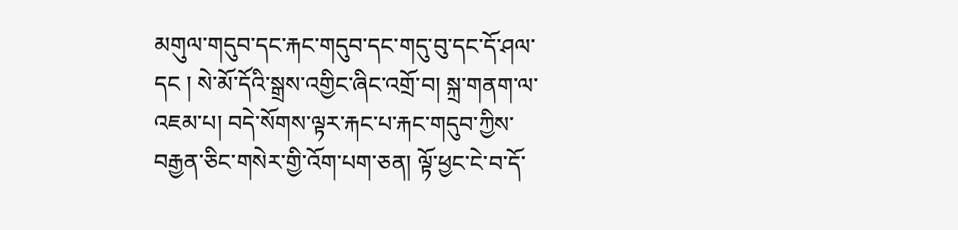མགུལ་གདུབ་དང་རྐང་གདུབ་དང་གདུ་བུ་དང་དོ་ཤལ་དང ། སེ་མོ་དོའི་སྒྲས་འགྱིང་ཞིང་འགྲོ་བ། སྐྲ་གནག་ལ་འཇམ་པ། བདེ་སོགས་ལྟར་རྐང་པ་རྐང་གདུབ་ཀྱིས་བརྒྱན་ཅིང་གསེར་གྱི་འོག་པག་ཅན། ལྟོ་ཕྱང་ངེ་བ་དོ་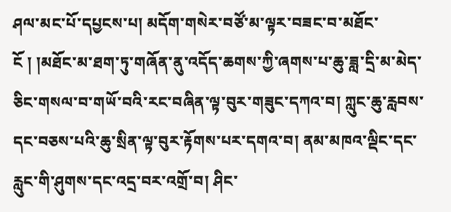ཤལ་མང་པོ་དཔྱངས་པ། མདོག་གསེར་བཙོ་མ་ལྟར་བཟང་བ་མཐོང་ངོ ། །མཐོང་མ་ཐག་ཏུ་གཞོན་ནུ་འདོད་ཆགས་ཀྱི་ཞགས་པ་ཆུ་ཟླ་དྲི་མ་མེད་ཅིང་གསལ་བ་གཡོ་བའི་རང་བཞིན་ལྟ་བུར་གཟུང་དཀའ་བ། ཀླུང་ཆུ་རླབས་དང་བཅས་པའི་ཆུ་སྲིན་ལྟ་བུར་རྟོགས་པར་དགའ་བ། ནམ་མཁའ་ལྡིང་དང་རླུང་གི་ཤུགས་དང་འདྲ་བར་འགྲོ་བ། ཤིང་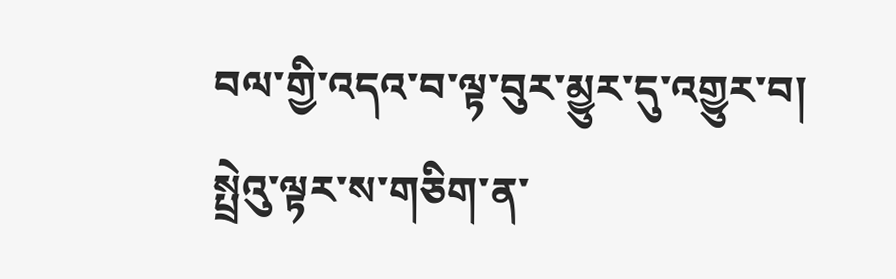བལ་གྱི་འདའ་བ་ལྟ་བུར་མྱུར་དུ་འགྱུར་བ། སྤྲེའུ་ལྟར་ས་གཅིག་ན་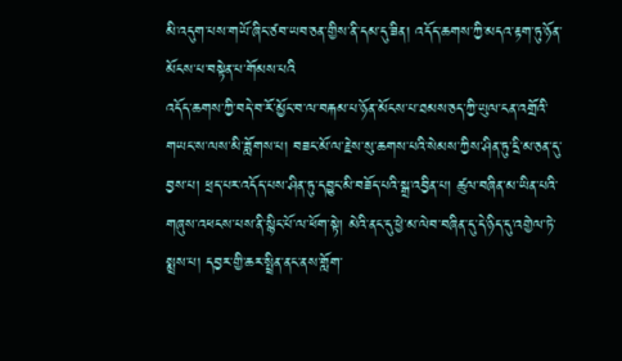མི་འདུག་པས་གཡོ་ཞིང་ཙབ་ཡབ་ཅན་གྱིས་ནི་དམ་དུ་ཟིན། འདོད་ཆགས་ཀྱི་མདའ་རྟག་ཏུ་ཉོན་མོངས་པ་བསྟེན་པ་གོམས་པའི
འདོད་ཆགས་ཀྱི་བདེ་བ་རོ་མྱོང་བ་ལ་བརྐམ་པ་ཉོན་མོངས་པ་ཐམས་ཅད་ཀྱི་ཡུལ་ངན་འགྲོའི་གཡང་ས་ལས་མི་ཟློགས་པ། བཟང་མོ་ལ་རྗེས་སུ་ཆགས་པའི་སེམས་ཀྱིས་ཤིན་ཏུ་དྲི་མ་ཅན་དུ་བྱས་པ། ཕྲད་པར་འདོད་པས་ཤིན་ཏུ་དབྱུང་མི་བཟོད་པའི་སྒྲ་འབྱིན་པ། ཚུལ་བཞིན་མ་ཡིན་པའི་གཞུས་འཕངས་པས་ནི་སྙིང་པོ་ལ་ཕོག་སྟེ། མེའི་ནང་དུ་ཕྱེ་མ་ལེབ་བཞིན་དུ་དེ་ཉིད་དུ་འགྱེལ་ཏེ་སྨྲས་པ། དབྱར་གྱི་ཆར་སྤྲིན་ནང་ནས་གློག་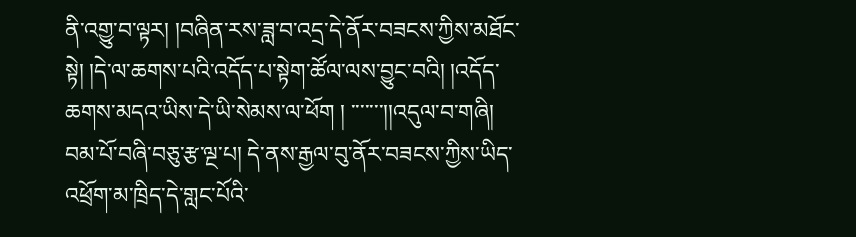ནི་འགྱུ་བ་ལྟར། །བཞིན་རས་ཟླ་བ་འདྲ་དེ་ནོར་བཟངས་ཀྱིས་མཐོང་སྟེ། །དེ་ལ་ཆགས་པའི་འདོད་པ་སྟེག་ཚོལ་ལས་བྱུང་བའི། །འདོད་ཆགས་མདའ་ཡིས་དེ་ཡི་སེམས་ལ་ཕོག ། ་་་་་་་།།འདུལ་བ་གཞི། བམ་པོ་བཞི་བཅུ་རྩ་ལྔ་པ། དེ་ནས་རྒྱལ་བུ་ནོར་བཟངས་ཀྱིས་ཡིད་འཕྲོག་མ་ཁྲིད་དེ་གླང་པོའི་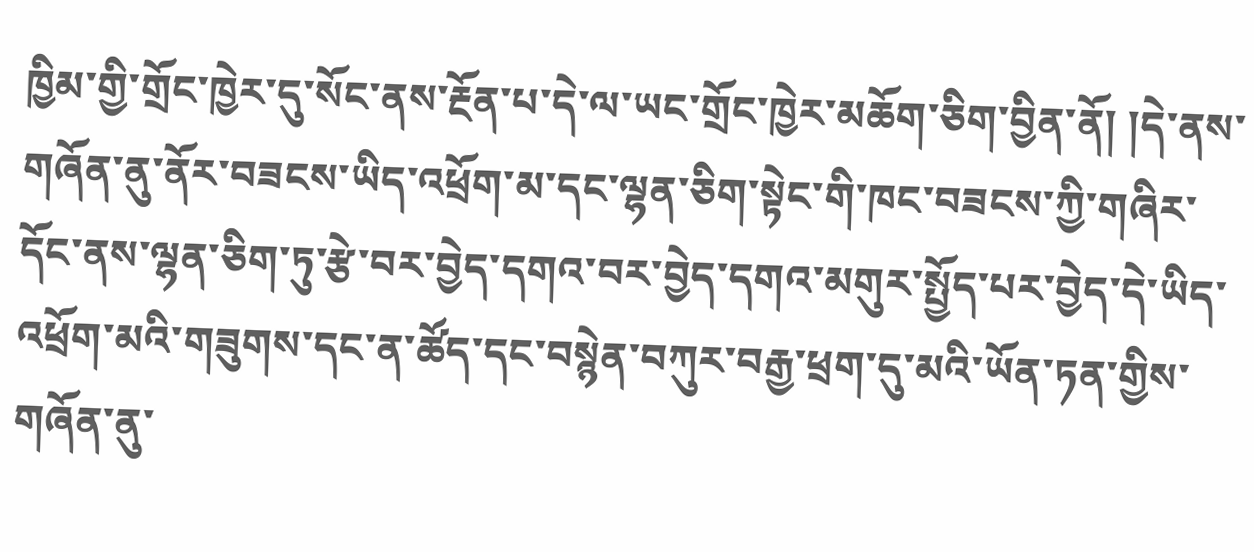ཁྱིམ་གྱི་གྲོང་ཁྱེར་དུ་སོང་ནས་རྔོན་པ་དེ་ལ་ཡང་གྲོང་ཁྱེར་མཆོག་ཅིག་བྱིན་ནོ། །དེ་ནས་གཞོན་ནུ་ནོར་བཟངས་ཡིད་འཕྲོག་མ་དང་ལྷན་ཅིག་སྟེང་གི་ཁང་བཟངས་ཀྱི་གཞིར་དོང་ནས་ལྷན་ཅིག་ཏུ་རྩེ་བར་བྱེད་དགའ་བར་བྱེད་དགའ་མགུར་སྤྱོད་པར་བྱེད་དེ་ཡིད་འཕྲོག་མའི་གཟུགས་དང་ན་ཚོད་དང་བསྙེན་བཀུར་བརྒྱ་ཕྲག་དུ་མའི་ཡོན་ཏན་གྱིས་གཞོན་ནུ་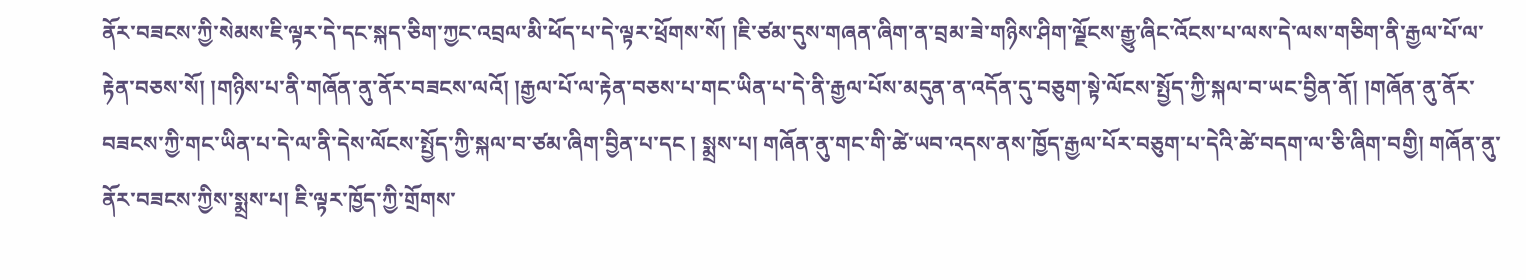ནོར་བཟངས་ཀྱི་སེམས་ཇི་ལྟར་དེ་དང་སྐད་ཅིག་ཀྱང་འབྲལ་མི་ཕོད་པ་དེ་ལྟར་ཕྲོགས་སོ། །ཇི་ཙམ་དུས་གཞན་ཞིག་ན་བྲམ་ཟེ་གཉིས་ཤིག་ལྗོངས་རྒྱུ་ཞིང་འོངས་པ་ལས་དེ་ལས་གཅིག་ནི་རྒྱལ་པོ་ལ་རྟེན་བཅས་སོ། །གཉིས་པ་ནི་གཞོན་ནུ་ནོར་བཟངས་ལའོ། །རྒྱལ་པོ་ལ་རྟེན་བཅས་པ་གང་ཡིན་པ་དེ་ནི་རྒྱལ་པོས་མདུན་ན་འདོན་དུ་བཅུག་སྟེ་ལོངས་སྤྱོད་ཀྱི་སྐལ་བ་ཡང་བྱིན་ནོ། །གཞོན་ནུ་ནོར་བཟངས་ཀྱི་གང་ཡིན་པ་དེ་ལ་ནི་དེས་ལོངས་སྤྱོད་ཀྱི་སྐལ་བ་ཙམ་ཞིག་བྱིན་པ་དང ། སྨྲས་པ། གཞོན་ནུ་གང་གི་ཚེ་ཡབ་འདས་ནས་ཁྱོད་རྒྱལ་པོར་བཅུག་པ་དེའི་ཚེ་བདག་ལ་ཅི་ཞིག་བགྱི། གཞོན་ནུ་ནོར་བཟངས་ཀྱིས་སྨྲས་པ། ཇི་ལྟར་ཁྱོད་ཀྱི་གྲོགས་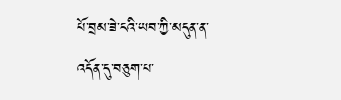པོ་བྲམ་ཟེ་ངའི་ཡབ་ཀྱི་མདུན་ན་འདོན་དུ་བཅུག་པ་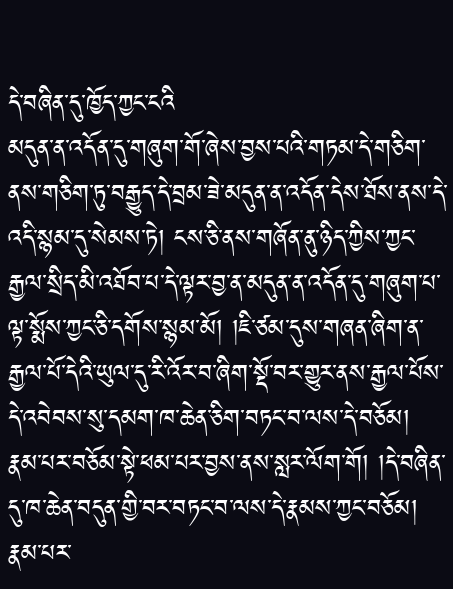དེ་བཞིན་དུ་ཁྱོད་ཀྱང་ངའི
མདུན་ན་འདོན་དུ་གཞུག་གོ་ཞེས་བྱས་པའི་གཏམ་དེ་གཅིག་ནས་གཅིག་ཏུ་བརྒྱུད་དེ་བྲམ་ཟེ་མདུན་ན་འདོན་དེས་ཐོས་ནས་དེ་འདི་སྙམ་དུ་སེམས་ཏེ། ངས་ཅི་ནས་གཞོན་ནུ་ཉིད་ཀྱིས་ཀྱང་རྒྱལ་སྲིད་མི་འཐོབ་པ་དེ་ལྟར་བྱ་ན་མདུན་ན་འདོན་དུ་གཞུག་པ་ལྟ་སྨོས་ཀྱང་ཅི་དགོས་སྙམ་མོ། །ཇི་ཙམ་དུས་གཞན་ཞིག་ན་རྒྱལ་པོ་དེའི་ཡུལ་དུ་རི་འོར་བ་ཞིག་སྡོ་བར་གྱུར་ནས་རྒྱལ་པོས་དེ་འབེབས་སུ་དམག་ཁ་ཆེན་ཅིག་བཏང་བ་ལས་དེ་བཅོམ། རྣམ་པར་བཅོམ་སྟེ་ཕམ་པར་བྱས་ནས་སླར་ལོག་གོ། །དེ་བཞིན་དུ་ཁ་ཆེན་བདུན་གྱི་བར་བཏང་བ་ལས་དེ་རྣམས་ཀྱང་བཅོམ། རྣམ་པར་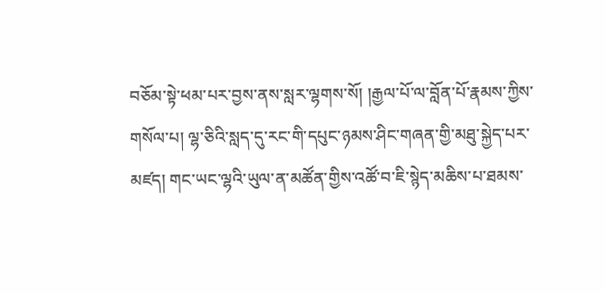བཅོམ་སྟེ་ཕམ་པར་བྱས་ནས་སླར་ལྷགས་སོ། །རྒྱལ་པོ་ལ་བློན་པོ་རྣམས་ཀྱིས་གསོལ་པ། ལྷ་ཅིའི་སླད་དུ་རང་གི་དཔུང་ཉམས་ཤིང་གཞན་གྱི་མཐུ་སྐྱེད་པར་མཛད། གང་ཡང་ལྷའི་ཡུལ་ན་མཚོན་གྱིས་འཚོ་བ་ཇི་སྙེད་མཆིས་པ་ཐམས་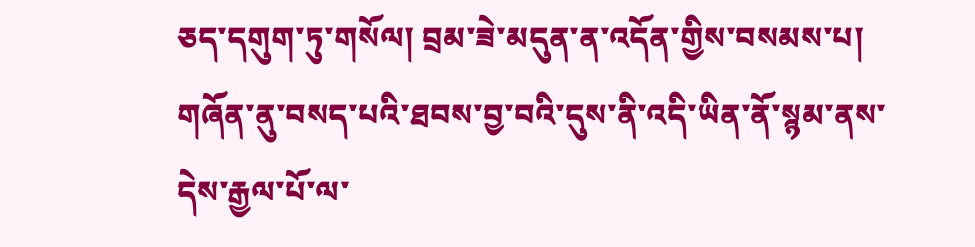ཅད་དགུག་ཏུ་གསོལ། བྲམ་ཟེ་མདུན་ན་འདོན་གྱིས་བསམས་པ། གཞོན་ནུ་བསད་པའི་ཐབས་བྱ་བའི་དུས་ནི་འདི་ཡིན་ནོ་སྙམ་ནས་དེས་རྒྱལ་པོ་ལ་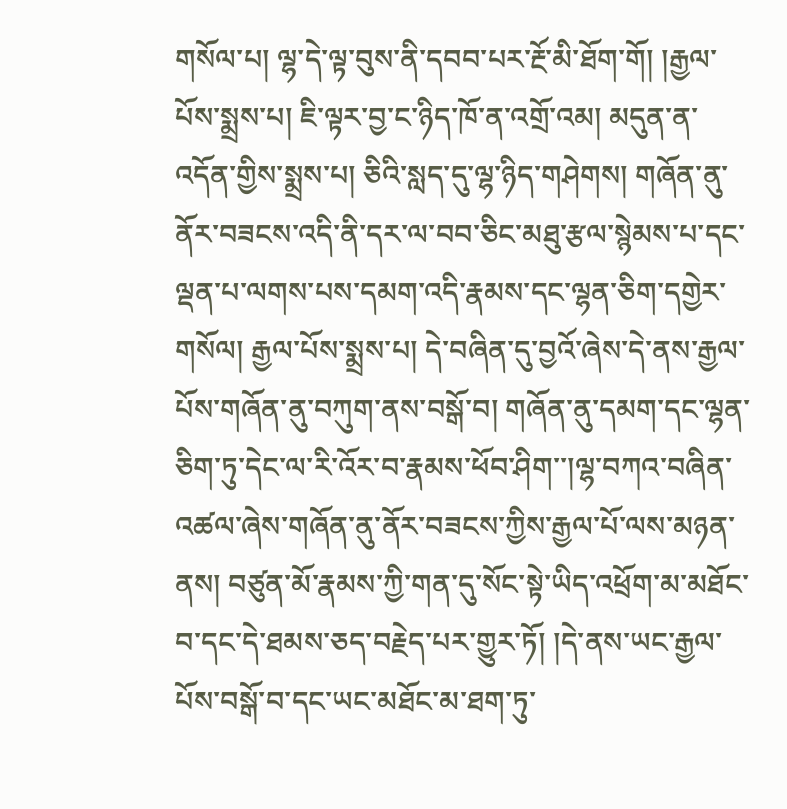གསོལ་པ། ལྷ་དེ་ལྟ་བུས་ནི་དབབ་པར་རྔོ་མི་ཐོག་གོ། །རྒྱལ་པོས་སྨྲས་པ། ཇི་ལྟར་བྱ་ང་ཉིད་ཁོ་ན་འགྲོ་འམ། མདུན་ན་འདོན་གྱིས་སྨྲས་པ། ཅིའི་སླད་དུ་ལྷ་ཉིད་གཤེགས། གཞོན་ནུ་ནོར་བཟངས་འདི་ནི་དར་ལ་བབ་ཅིང་མཐུ་རྩལ་སྙེམས་པ་དང་ལྡན་པ་ལགས་པས་དམག་འདི་རྣམས་དང་ལྷན་ཅིག་དགྱེར་གསོལ། རྒྱལ་པོས་སྨྲས་པ། དེ་བཞིན་དུ་བྱའོ་ཞེས་དེ་ནས་རྒྱལ་པོས་གཞོན་ནུ་བཀུག་ནས་བསྒོ་བ། གཞོན་ནུ་དམག་དང་ལྷན་ཅིག་ཏུ་དེང་ལ་རི་འོར་བ་རྣམས་ཕོབ་ཤིག་་།ལྷ་བཀའ་བཞིན་འཚལ་ཞེས་གཞོན་ནུ་ནོར་བཟངས་ཀྱིས་རྒྱལ་པོ་ལས་མཉན་ནས། བཙུན་མོ་རྣམས་ཀྱི་གན་དུ་སོང་སྟེ་ཡིད་འཕྲོག་མ་མཐོང་བ་དང་དེ་ཐམས་ཅད་བརྗེད་པར་གྱུར་ཏོ། །དེ་ནས་ཡང་རྒྱལ་པོས་བསྒོ་བ་དང་ཡང་མཐོང་མ་ཐག་ཏུ་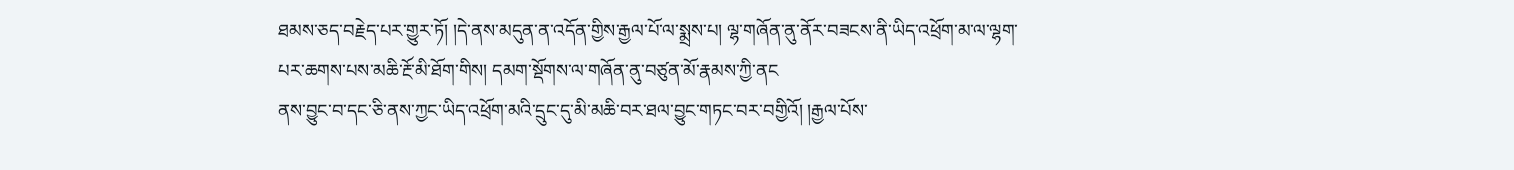ཐམས་ཅད་བརྗེད་པར་གྱུར་ཏོ། །དེ་ནས་མདུན་ན་འདོན་གྱིས་རྒྱལ་པོ་ལ་སྨྲས་པ། ལྷ་གཞོན་ནུ་ནོར་བཟངས་ནི་ཡིད་འཕྲོག་མ་ལ་ལྷག་པར་ཆགས་པས་མཆི་རྔོ་མི་ཐོག་གིས། དམག་སྡོགས་ལ་གཞོན་ནུ་བཙུན་མོ་རྣམས་ཀྱི་ནང
ནས་བྱུང་བ་དང་ཅི་ནས་ཀྱང་ཡིད་འཕྲོག་མའི་དྲུང་དུ་མི་མཆི་བར་ཐལ་བྱུང་གཏང་བར་བགྱིའོ། །རྒྱལ་པོས་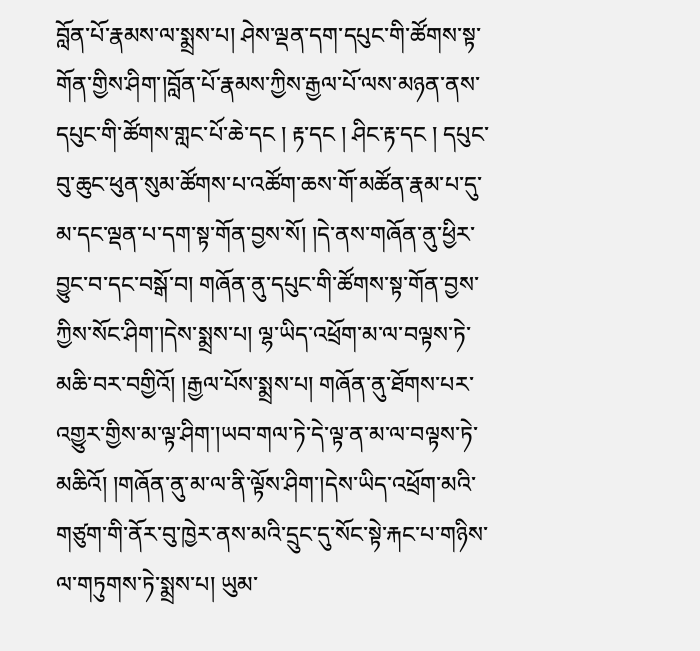བློན་པོ་རྣམས་ལ་སྨྲས་པ། ཤེས་ལྡན་དག་དཔུང་གི་ཚོགས་སྟ་གོན་གྱིས་ཤིག་།བློན་པོ་རྣམས་ཀྱིས་རྒྱལ་པོ་ལས་མཉན་ནས་དཔུང་གི་ཚོགས་གླང་པོ་ཆེ་དང ། རྟ་དང ། ཤིང་རྟ་དང ། དཔུང་བུ་ཆུང་ཕུན་སུམ་ཚོགས་པ་འཚོག་ཆས་གོ་མཚོན་རྣམ་པ་དུ་མ་དང་ལྡན་པ་དག་སྟ་གོན་བྱས་སོ། །དེ་ནས་གཞོན་ནུ་ཕྱིར་བྱུང་བ་དང་བསྒོ་བ། གཞོན་ནུ་དཔུང་གི་ཚོགས་སྟ་གོན་བྱས་ཀྱིས་སོང་ཤིག་།དེས་སྨྲས་པ། ལྷ་ཡིད་འཕྲོག་མ་ལ་བལྟས་ཏེ་མཆི་བར་བགྱིའོ། །རྒྱལ་པོས་སྨྲས་པ། གཞོན་ནུ་ཐོགས་པར་འགྱུར་གྱིས་མ་ལྟ་ཤིག་།ཡབ་གལ་ཏེ་དེ་ལྟ་ན་མ་ལ་བལྟས་ཏེ་མཆིའོ། །གཞོན་ནུ་མ་ལ་ནི་ལྟོས་ཤིག་།དེས་ཡིད་འཕྲོག་མའི་གཙུག་གི་ནོར་བུ་ཁྱེར་ནས་མའི་དྲུང་དུ་སོང་སྟེ་རྐང་པ་གཉིས་ལ་གཏུགས་ཏེ་སྨྲས་པ། ཡུམ་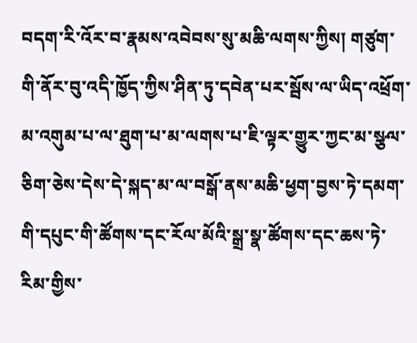བདག་རི་འོར་བ་རྣམས་འབེབས་སུ་མཆི་ལགས་ཀྱིས། གཙུག་གི་ནོར་བུ་འདི་ཁྱོད་ཀྱིས་ཤིན་ཏུ་དབེན་པར་སྦོས་ལ་ཡིད་འཕྲོག་མ་འགུམ་པ་ལ་ཐུག་པ་མ་ལགས་པ་ཇི་ལྟར་གྱུར་ཀྱང་མ་སྩལ་ཅིག་ཅེས་དེས་དེ་སྐད་མ་ལ་བསྒོ་ནས་མཆི་ཕྱག་བྱས་ཏེ་དམག་གི་དཔུང་གི་ཚོགས་དང་རོལ་མོའི་སྒྲ་སྣ་ཚོགས་དང་ཆས་ཏེ་རིམ་གྱིས་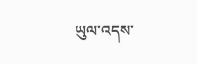ཡུལ་འདས་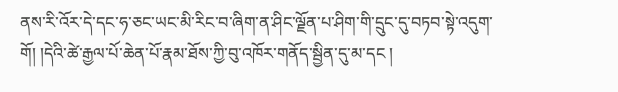ནས་རི་འོར་དེ་དང་ཧ་ཅང་ཡང་མི་རིང་བ་ཞིག་ན་ཤིང་ལྗོན་པ་ཤིག་གི་དྲུང་དུ་བཏབ་སྟེ་འདུག་གོ། །དེའི་ཚེ་རྒྱལ་པོ་ཆེན་པོ་རྣམ་ཐོས་ཀྱི་བུ་འཁོར་གནོད་སྦྱིན་དུ་མ་དང །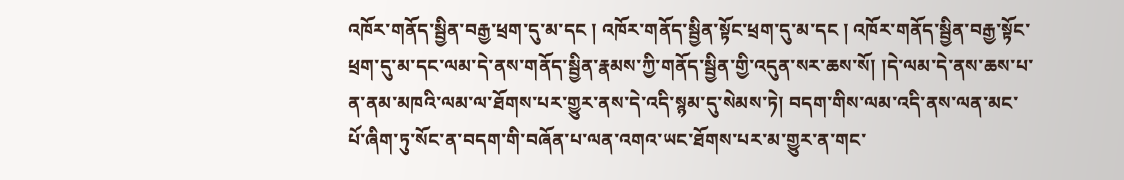འཁོར་གནོད་སྦྱིན་བརྒྱ་ཕྲག་དུ་མ་དང ། འཁོར་གནོད་སྦྱིན་སྟོང་ཕྲག་དུ་མ་དང ། འཁོར་གནོད་སྦྱིན་བརྒྱ་སྟོང་ཕྲག་དུ་མ་དང་ལམ་དེ་ནས་གནོད་སྦྱིན་རྣམས་ཀྱི་གནོད་སྦྱིན་གྱི་འདུན་སར་ཆས་སོ། །དེ་ལམ་དེ་ནས་ཆས་པ་ན་ནམ་མཁའི་ལམ་ལ་ཐོགས་པར་གྱུར་ནས་དེ་འདི་སྙམ་དུ་སེམས་ཏེ། བདག་གིས་ལམ་འདི་ནས་ལན་མང་པོ་ཞིག་ཏུ་སོང་ན་བདག་གི་བཞོན་པ་ལན་འགའ་ཡང་ཐོགས་པར་མ་གྱུར་ན་གང་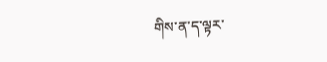གིས་ན་ད་ལྟར་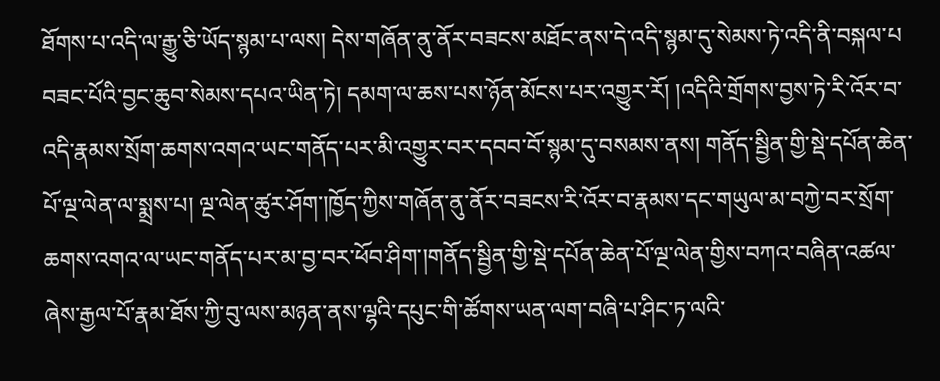ཐོགས་པ་འདི་ལ་རྒྱུ་ཅི་ཡོད་སྙམ་པ་ལས། དེས་གཞོན་ནུ་ནོར་བཟངས་མཐོང་ནས་དེ་འདི་སྙམ་དུ་སེམས་ཏེ་འདི་ནི་བསྐལ་པ
བཟང་པོའི་བྱང་ཆུབ་སེམས་དཔའ་ཡིན་ཏེ། དམག་ལ་ཆས་པས་ཉོན་མོངས་པར་འགྱུར་རོ། །འདིའི་གྲོགས་བྱས་ཏེ་རི་འོར་བ་འདི་རྣམས་སྲོག་ཆགས་འགའ་ཡང་གནོད་པར་མི་འགྱུར་བར་དབབ་བོ་སྙམ་དུ་བསམས་ནས། གནོད་སྦྱིན་གྱི་སྡེ་དཔོན་ཆེན་པོ་ལྔ་ལེན་ལ་སྨྲས་པ། ལྔ་ལེན་ཚུར་ཤོག་།ཁྱོད་ཀྱིས་གཞོན་ནུ་ནོར་བཟངས་རི་འོར་བ་རྣམས་དང་གཡུལ་མ་བཀྱེ་བར་སྲོག་ཆགས་འགའ་ལ་ཡང་གནོད་པར་མ་བྱ་བར་ཕོབ་ཤིག་།གནོད་སྦྱིན་གྱི་སྡེ་དཔོན་ཆེན་པོ་ལྔ་ལེན་གྱིས་བཀའ་བཞིན་འཚལ་ཞེས་རྒྱལ་པོ་རྣམ་ཐོས་ཀྱི་བུ་ལས་མཉན་ནས་ལྷའི་དཔུང་གི་ཚོགས་ཡན་ལག་བཞི་པ་ཤིང་ཏ་ལའི་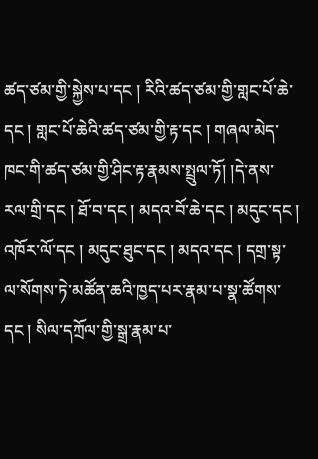ཚད་ཙམ་གྱི་སྐྱེས་པ་དང ། རིའི་ཚད་ཙམ་གྱི་གླང་པོ་ཆེ་དང ། གླང་པོ་ཆེའི་ཚད་ཙམ་གྱི་རྟ་དང ། གཞལ་མེད་ཁང་གི་ཚད་ཙམ་གྱི་ཤིང་རྟ་རྣམས་སྤྲུལ་ཏོ། །དེ་ནས་རལ་གྲི་དང ། ཐོ་བ་དང ། མདའ་བོ་ཆེ་དང ། མདུང་དང ། འཁོར་ལོ་དང ། མདུང་ཐུང་དང ། མདའ་དང ། དགྲ་སྟ་ལ་སོགས་ཏེ་མཚོན་ཆའི་ཁྱད་པར་རྣམ་པ་སྣ་ཚོགས་དང ། སིལ་དཀྲོལ་གྱི་སྒྲ་རྣམ་པ་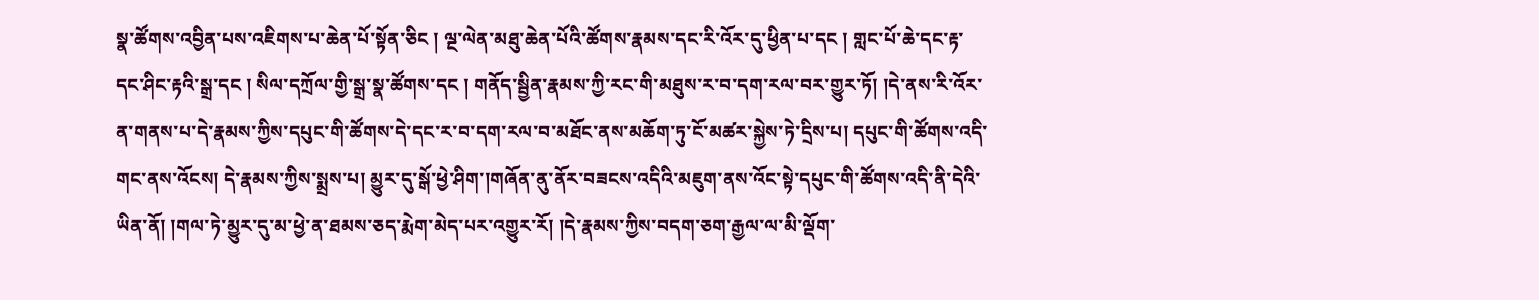སྣ་ཚོགས་འབྱིན་པས་འཇིགས་པ་ཆེན་པོ་སྟོན་ཅིང ། ལྔ་ལེན་མཐུ་ཆེན་པོའི་ཚོགས་རྣམས་དང་རི་འོར་དུ་ཕྱིན་པ་དང ། གླང་པོ་ཆེ་དང་རྟ་དང་ཤིང་རྟའི་སྒྲ་དང ། སིལ་དཀྲོལ་གྱི་སྒྲ་སྣ་ཚོགས་དང ། གནོད་སྦྱིན་རྣམས་ཀྱི་རང་གི་མཐུས་ར་བ་དག་རལ་བར་གྱུར་ཏོ། །དེ་ནས་རི་འོར་ན་གནས་པ་དེ་རྣམས་ཀྱིས་དཔུང་གི་ཚོགས་དེ་དང་ར་བ་དག་རལ་བ་མཐོང་ནས་མཆོག་ཏུ་ངོ་མཚར་སྐྱེས་ཏེ་དྲིས་པ། དཔུང་གི་ཚོགས་འདི་གང་ནས་འོངས། དེ་རྣམས་ཀྱིས་སྨྲས་པ། མྱུར་དུ་སྒོ་ཕྱེ་ཤིག་།གཞོན་ནུ་ནོར་བཟངས་འདིའི་མཇུག་ནས་འོང་སྟེ་དཔུང་གི་ཚོགས་འདི་ནི་དེའི་ཡིན་ནོ། །གལ་ཏེ་མྱུར་དུ་མ་ཕྱེ་ན་ཐམས་ཅད་རྨེག་མེད་པར་འགྱུར་རོ། །དེ་རྣམས་ཀྱིས་བདག་ཅག་རྒྱལ་ལ་མི་ལྡོག་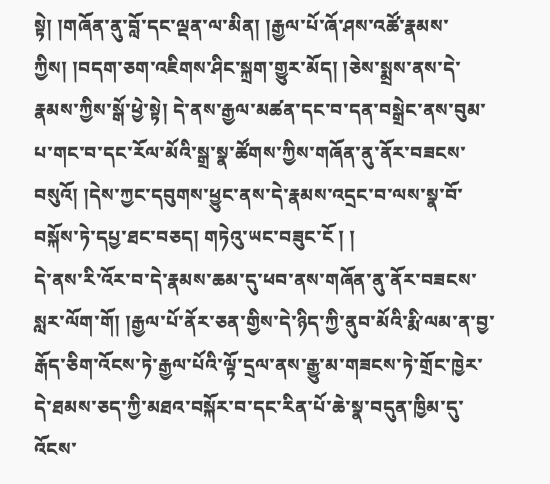སྟེ། །གཞོན་ནུ་བློ་དང་ལྡན་ལ་མིན། །རྒྱལ་པོ་ཞོ་ཤས་འཚོ་རྣམས་ཀྱིས། །བདག་ཅག་འཇིགས་ཤིང་སྐྲག་གྱུར་མོད། །ཅེས་སྨྲས་ནས་དེ་རྣམས་ཀྱིས་སྒོ་ཕྱེ་སྟེ། དེ་ནས་རྒྱལ་མཚན་དང་བ་དན་བསྒྲེང་ནས་བུམ་པ་གང་བ་དང་རོལ་མོའི་སྒྲ་སྣ་ཚོགས་ཀྱིས་གཞོན་ནུ་ནོར་བཟངས་བསུའོ། །དེས་ཀྱང་དབུགས་ཕྱུང་ནས་དེ་རྣམས་འདྲང་བ་ལས་སྣ་བོ་བསྐོས་ཏེ་དཔྱ་ཐང་བཅད། གཏེའུ་ཡང་བཟུང་ངོ ། །
དེ་ནས་རི་འོར་བ་དེ་རྣམས་ཆམ་དུ་ཕབ་ནས་གཞོན་ནུ་ནོར་བཟངས་སླར་ལོག་གོ། །རྒྱལ་པོ་ནོར་ཅན་གྱིས་དེ་ཉིད་ཀྱི་ནུབ་མོའི་རྨི་ལམ་ན་བྱ་རྒོད་ཅིག་འོངས་ཏེ་རྒྱལ་པོའི་ལྟོ་དྲལ་ནས་རྒྱུ་མ་གཟངས་ཏེ་གྲོང་ཁྱེར་དེ་ཐམས་ཅད་ཀྱི་མཐའ་བསྐོར་བ་དང་རིན་པོ་ཆེ་སྣ་བདུན་ཁྱིམ་དུ་འོངས་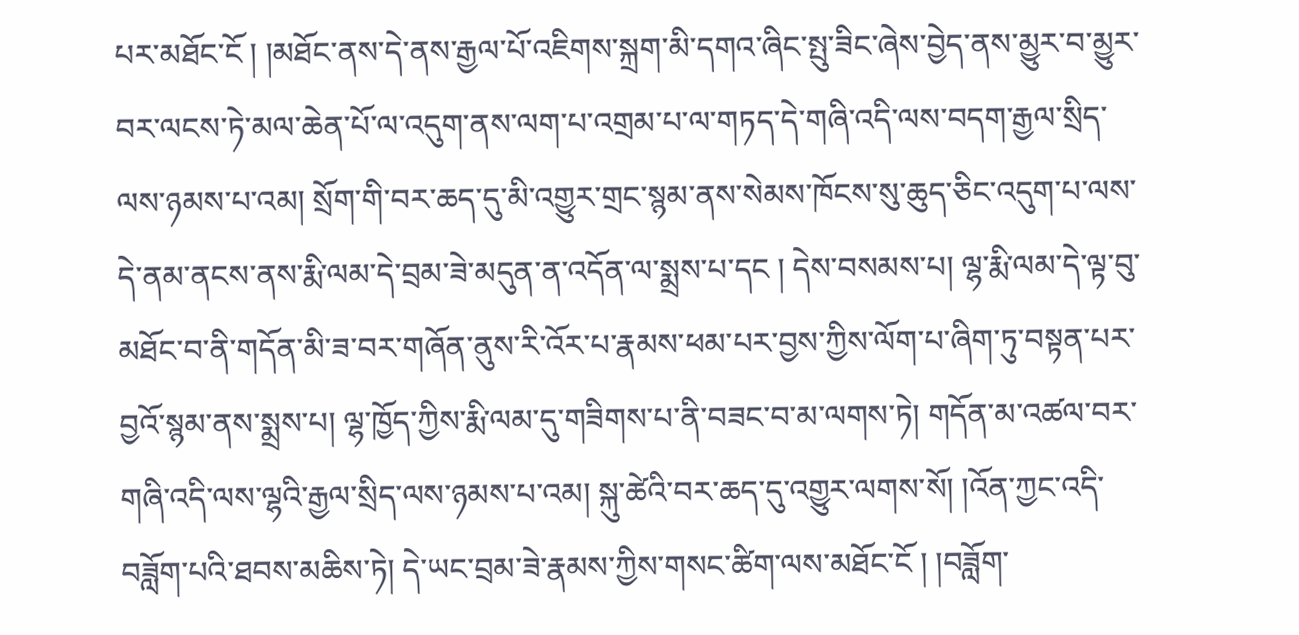པར་མཐོང་ངོ ། །མཐོང་ནས་དེ་ནས་རྒྱལ་པོ་འཇིགས་སྐྲག་མི་དགའ་ཞིང་སྤུ་ཟིང་ཞེས་བྱེད་ནས་མྱུར་བ་མྱུར་བར་ལངས་ཏེ་མལ་ཆེན་པོ་ལ་འདུག་ནས་ལག་པ་འགྲམ་པ་ལ་གཏད་དེ་གཞི་འདི་ལས་བདག་རྒྱལ་སྲིད་ལས་ཉམས་པ་འམ། སྲོག་གི་བར་ཆད་དུ་མི་འགྱུར་གྲང་སྙམ་ནས་སེམས་ཁོངས་སུ་ཆུད་ཅིང་འདུག་པ་ལས་དེ་ནམ་ནངས་ནས་རྨི་ལམ་དེ་བྲམ་ཟེ་མདུན་ན་འདོན་ལ་སྨྲས་པ་དང ། དེས་བསམས་པ། ལྷ་རྨི་ལམ་དེ་ལྟ་བུ་མཐོང་བ་ནི་གདོན་མི་ཟ་བར་གཞོན་ནུས་རི་འོར་པ་རྣམས་ཕམ་པར་བྱས་ཀྱིས་ལོག་པ་ཞིག་ཏུ་བསྟན་པར་བྱའོ་སྙམ་ནས་སྨྲས་པ། ལྷ་ཁྱོད་ཀྱིས་རྨི་ལམ་དུ་གཟིགས་པ་ནི་བཟང་བ་མ་ལགས་ཏེ། གདོན་མ་འཚལ་བར་གཞི་འདི་ལས་ལྷའི་རྒྱལ་སྲིད་ལས་ཉམས་པ་འམ། སྐུ་ཚེའི་བར་ཆད་དུ་འགྱུར་ལགས་སོ། །འོན་ཀྱང་འདི་བཟློག་པའི་ཐབས་མཆིས་ཏེ། དེ་ཡང་བྲམ་ཟེ་རྣམས་ཀྱིས་གསང་ཚིག་ལས་མཐོང་ངོ ། །བཟློག་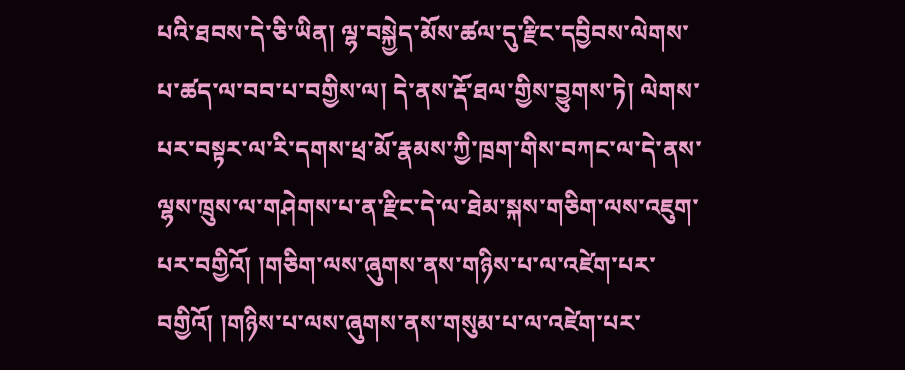པའི་ཐབས་དེ་ཅི་ཡིན། ལྷ་བསྐྱེད་མོས་ཚལ་དུ་རྫིང་དབྱིབས་ལེགས་པ་ཚད་ལ་བབ་པ་བགྱིས་ལ། དེ་ནས་རྡོ་ཐལ་གྱིས་བྱུགས་ཏེ། ལེགས་པར་བསྟར་ལ་རི་དགས་ཕྲ་མོ་རྣམས་ཀྱི་ཁྲག་གིས་བཀང་ལ་དེ་ནས་ལྷས་ཁྲུས་ལ་གཤེགས་པ་ན་རྫིང་དེ་ལ་ཐེམ་སྐས་གཅིག་ལས་འཇུག་པར་བགྱིའོ། །གཅིག་ལས་ཞུགས་ནས་གཉིས་པ་ལ་འཛེག་པར་བགྱིའོ། །གཉིས་པ་ལས་ཞུགས་ནས་གསུམ་པ་ལ་འཛེག་པར་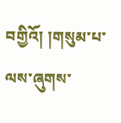བགྱིའོ། །གསུམ་པ་ལས་ཞུགས་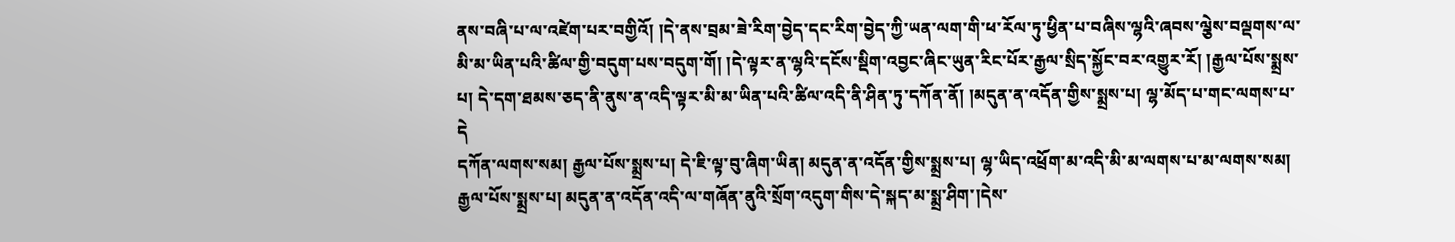ནས་བཞི་པ་ལ་འཛེག་པར་བགྱིའོ། །དེ་ནས་བྲམ་ཟེ་རིག་བྱེད་དང་རིག་བྱེད་ཀྱི་ཡན་ལག་གི་ཕ་རོལ་ཏུ་ཕྱིན་པ་བཞིས་ལྷའི་ཞབས་ལྕེས་བལྡགས་ལ་མི་མ་ཡིན་པའི་ཚིལ་གྱི་བདུག་པས་བདུག་གོ། །དེ་ལྟར་ན་ལྷའི་དངོས་སྡིག་འབྱང་ཞིང་ཡུན་རིང་པོར་རྒྱལ་སྲིད་སྐྱོང་བར་འགྱུར་རོ། །རྒྱལ་པོས་སྨྲས་པ། དེ་དག་ཐམས་ཅད་ནི་ནུས་ན་འདི་ལྟར་མི་མ་ཡིན་པའི་ཚིལ་འདི་ནི་ཤིན་ཏུ་དཀོན་ནོ། །མདུན་ན་འདོན་གྱིས་སྨྲས་པ། ལྷ་མོད་པ་གང་ལགས་པ་དེ
དཀོན་ལགས་སམ། རྒྱལ་པོས་སྨྲས་པ། དེ་ཇི་ལྟ་བུ་ཞིག་ཡིན། མདུན་ན་འདོན་གྱིས་སྨྲས་པ། ལྷ་ཡིད་འཕྲོག་མ་འདི་མི་མ་ལགས་པ་མ་ལགས་སམ། རྒྱལ་པོས་སྨྲས་པ། མདུན་ན་འདོན་འདི་ལ་གཞོན་ནུའི་སྲོག་འདུག་གིས་དེ་སྐད་མ་སྨྲ་ཤིག་།དེས་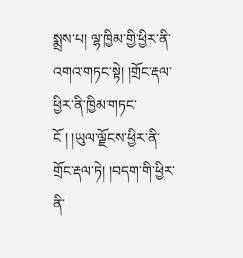སྨྲས་པ། ལྷ་ཁྱིམ་གྱི་ཕྱིར་ནི་འགའ་གཏང་སྟེ། །གྲོང་རྡལ་ཕྱིར་ནི་ཁྱིམ་གཏང་ངོ ། །ཡུལ་ལྗོངས་ཕྱིར་ནི་གྲོང་རྡལ་ཏེ། །བདག་གི་ཕྱིར་ནི་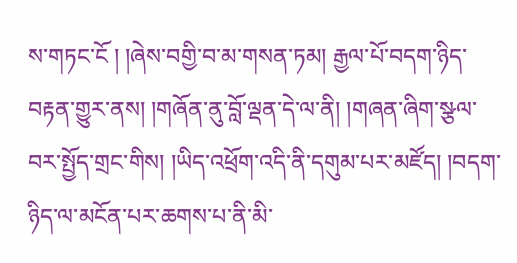ས་གཏང་ངོ ། །ཞེས་བགྱི་བ་མ་གསན་ཏམ། རྒྱལ་པོ་བདག་ཉིད་བརྟན་གྱུར་ནས། །གཞོན་ནུ་བློ་ལྡན་དེ་ལ་ནི། །གཞན་ཞིག་སྩལ་བར་སྤྱོད་གྲང་གིས། །ཡིད་འཕྲོག་འདི་ནི་དགུམ་པར་མཛོད། །བདག་ཉིད་ལ་མངོན་པར་ཆགས་པ་ནི་མི་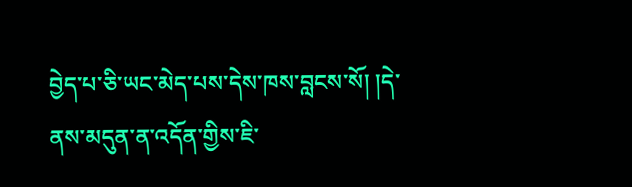བྱེད་པ་ཅི་ཡང་མེད་པས་དེས་ཁས་བླངས་སོ། །དེ་ནས་མདུན་ན་འདོན་གྱིས་ཇི་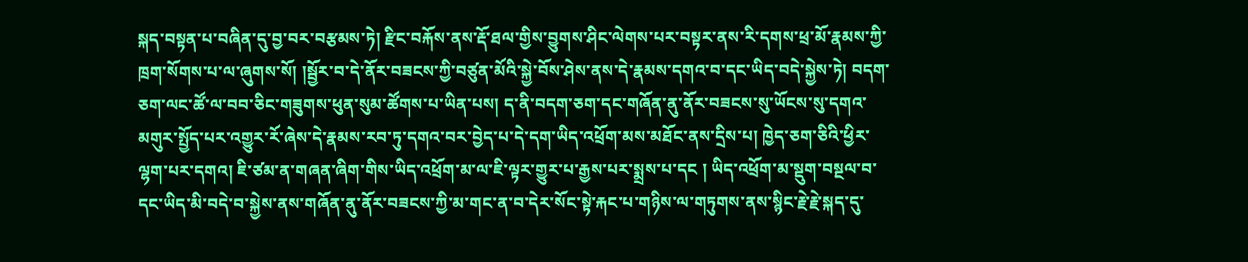སྐད་བསྟན་པ་བཞིན་དུ་བྱ་བར་བརྩམས་ཏེ། རྫིང་བརྐོས་ནས་རྡོ་ཐལ་གྱིས་བྱུགས་ཤིང་ལེགས་པར་བསྟར་ནས་རི་དགས་ཕྲ་མོ་རྣམས་ཀྱི་ཁྲག་སོགས་པ་ལ་ཞུགས་སོ། །སྦྱོར་བ་དེ་ནོར་བཟངས་ཀྱི་བཙུན་མོའི་སྐྱེ་བོས་ཤེས་ནས་དེ་རྣམས་དགའ་བ་དང་ཡིད་བདེ་སྐྱེས་ཏེ། བདག་ཅག་ལང་ཚོ་ལ་བབ་ཅིང་གཟུགས་ཕུན་སུམ་ཚོགས་པ་ཡིན་པས། ད་ནི་བདག་ཅག་དང་གཞོན་ནུ་ནོར་བཟངས་སུ་ཡོངས་སུ་དགའ་མགུར་སྤྱོད་པར་འགྱུར་རོ་ཞེས་དེ་རྣམས་རབ་ཏུ་དགའ་བར་བྱེད་པ་དེ་དག་ཡིད་འཕྲོག་མས་མཐོང་ནས་དྲིས་པ། ཁྱེད་ཅག་ཅིའི་ཕྱིར་ལྷག་པར་དགའ། ཇི་ཙམ་ན་གཞན་ཞིག་གིས་ཡིད་འཕྲོག་མ་ལ་ཇི་ལྟར་གྱུར་པ་རྒྱས་པར་སྨྲས་པ་དང ། ཡིད་འཕྲོག་མ་སྡུག་བསྔལ་བ་དང་ཡིད་མི་བདེ་བ་སྐྱེས་ནས་གཞོན་ནུ་ནོར་བཟངས་ཀྱི་མ་གང་ན་བ་དེར་སོང་སྟེ་རྐང་པ་གཉིས་ལ་གཏུགས་ནས་སྙིང་རྗེ་རྗེ་སྐད་དུ་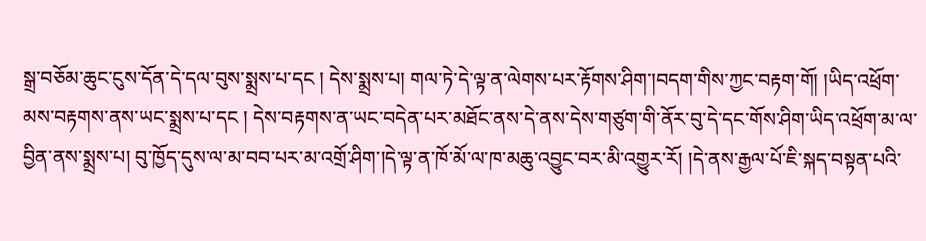སྒྲ་བཅོམ་ཆུང་ངུས་དོན་དེ་དལ་བུས་སྨྲས་པ་དང ། དེས་སྨྲས་པ། གལ་ཏེ་དེ་ལྟ་ན་ལེགས་པར་རྟོགས་ཤིག་།བདག་གིས་ཀྱང་བརྟག་གོ། །ཡིད་འཕྲོག་མས་བརྟགས་ནས་ཡང་སྨྲས་པ་དང ། དེས་བརྟགས་ན་ཡང་བདེན་པར་མཐོང་ནས་དེ་ནས་དེས་གཙུག་གི་ནོར་བུ་དེ་དང་གོས་ཤིག་ཡིད་འཕྲོག་མ་ལ་བྱིན་ནས་སྨྲས་པ། བུ་ཁྱོད་དུས་ལ་མ་བབ་པར་མ་འགྲོ་ཤིག་།དེ་ལྟ་ན་ཁོ་མོ་ལ་ཁ་མཆུ་འབྱུང་བར་མི་འགྱུར་རོ། །དེ་ནས་རྒྱལ་པོ་ཇི་སྐད་བསྟན་པའི་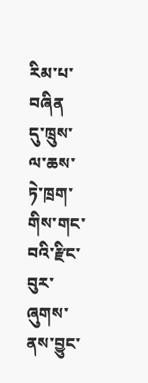རིམ་པ་བཞིན
དུ་ཁྲུས་ལ་ཆས་ཏེ་ཁྲག་གིས་གང་བའི་རྫིང་བུར་ཞུགས་ནས་བྱུང་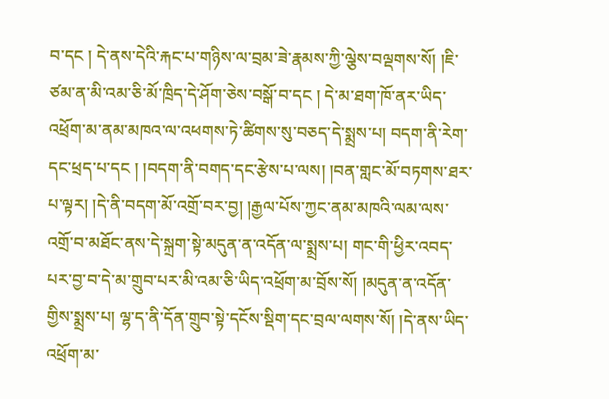བ་དང ། དེ་ནས་དེའི་རྐང་པ་གཉིས་ལ་བྲམ་ཟེ་རྣམས་ཀྱི་ལྕེས་བལྡགས་སོ། །ཇི་ཙམ་ན་མི་འམ་ཅི་མོ་ཁྲིད་དེ་ཤོག་ཅེས་བསྒོ་བ་དང ། དེ་མ་ཐག་ཁོ་ནར་ཡིད་འཕྲོག་མ་ནམ་མཁའ་ལ་འཕགས་ཏེ་ཚིགས་སུ་བཅད་དེ་སྨྲས་པ། བདག་ནི་རེག་དང་ཕྲད་པ་དང ། །བདག་ནི་བགད་དང་རྩེས་པ་ལས། །བན་གླང་མོ་བཏགས་ཐར་པ་ལྟར། །དེ་ནི་བདག་མོ་འགྲོ་བར་བྱ། །རྒྱལ་པོས་ཀྱང་ནམ་མཁའི་ལམ་ལས་འགྲོ་བ་མཐོང་ནས་དེ་སྐྲག་སྟེ་མདུན་ན་འདོན་ལ་སྨྲས་པ། གང་གི་ཕྱིར་འབད་པར་བྱ་བ་དེ་མ་གྲུབ་པར་མི་འམ་ཅི་ཡིད་འཕྲོག་མ་བྲོས་སོ། །མདུན་ན་འདོན་གྱིས་སྨྲས་པ། ལྷ་ད་ནི་དོན་གྲུབ་སྟེ་དངོས་སྡིག་དང་བྲལ་ལགས་སོ། །དེ་ནས་ཡིད་འཕྲོག་མ་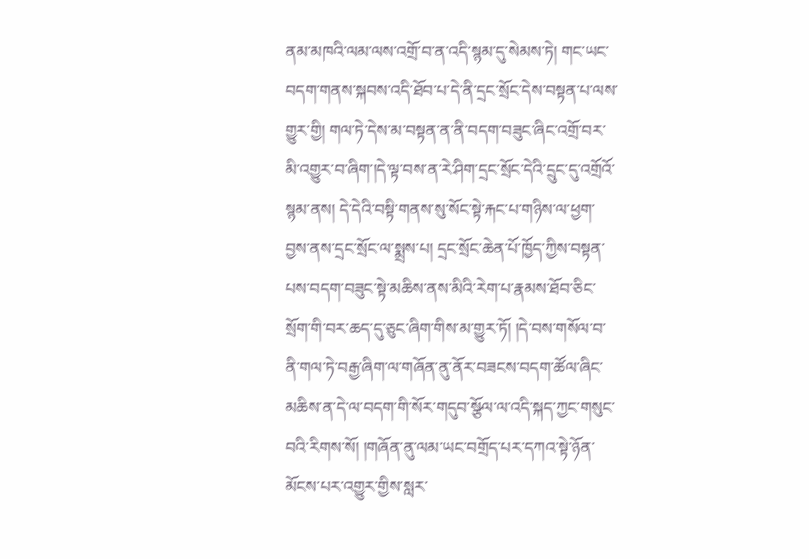ནམ་མཁའི་ལམ་ལས་འགྲོ་བ་ན་འདི་སྙམ་དུ་སེམས་ཏེ། གང་ཡང་བདག་གནས་སྐབས་འདི་ཐོབ་པ་དེ་ནི་དྲང་སྲོང་དེས་བསྟན་པ་ལས་གྱུར་གྱི། གལ་ཏེ་དེས་མ་བསྟན་ན་ནི་བདག་བཟུང་ཞིང་འགྲོ་བར་མི་འགྱུར་བ་ཞིག་།དེ་ལྟ་བས་ན་རེ་ཤིག་དྲང་སྲོང་དེའི་དྲུང་དུ་འགྲོའོ་སྙམ་ནས། དེ་དེའི་བསྟི་གནས་སུ་སོང་སྟེ་རྐང་པ་གཉིས་ལ་ཕྱག་བྱས་ནས་དྲང་སྲོང་ལ་སྨྲས་པ། དྲང་སྲོང་ཆེན་པོ་ཁྱོད་ཀྱིས་བསྟན་པས་བདག་བཟུང་སྟེ་མཆིས་ནས་མིའི་རེག་པ་རྣམས་ཐོབ་ཅིང་སྲོག་གི་བར་ཆད་དུ་ཅུང་ཞིག་གིས་མ་གྱུར་ཏོ། །དེ་བས་གསོལ་བ་ནི་གལ་ཏེ་བརྒྱ་ཞིག་ལ་གཞོན་ནུ་ནོར་བཟངས་བདག་ཚོལ་ཞིང་མཆིས་ན་དེ་ལ་བདག་གི་སོར་གདུབ་སྩོལ་ལ་འདི་སྐད་ཀྱང་གསུང་བའི་རིགས་སོ། །གཞོན་ནུ་ལམ་ཡང་བགྲོད་པར་དཀའ་སྟེ་ཉོན་མོངས་པར་འགྱུར་གྱིས་སླར་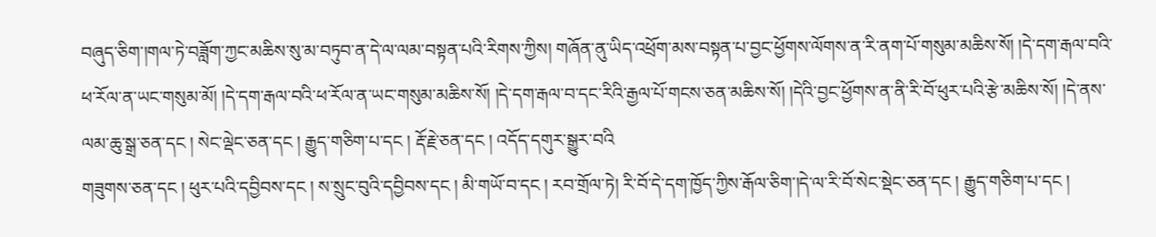བཞུད་ཅིག་།གལ་ཏེ་བཟློག་ཀྱང་མཆིས་སུ་མ་བཏུབ་ན་དེ་ལ་ལམ་བསྟན་པའི་རིགས་ཀྱིས། གཞོན་ནུ་ཡིད་འཕྲོག་མས་བསྟན་པ་བྱང་ཕྱོགས་ལོགས་ན་རི་ནག་པོ་གསུམ་མཆིས་སོ། །དེ་དག་རྒལ་བའི་ཕ་རོལ་ན་ཡང་གསུམ་མོ། །དེ་དག་རྒལ་བའི་ཕ་རོལ་ན་ཡང་གསུམ་མཆིས་སོ། །དེ་དག་རྒལ་བ་དང་རིའི་རྒྱལ་པོ་གངས་ཅན་མཆིས་སོ། །དེའི་བྱང་ཕྱོགས་ན་ནི་རི་བོ་ཕུར་པའི་རྩེ་མཆིས་སོ། །དེ་ནས་ལམ་ཆུ་སྒྲ་ཅན་དང ། སེང་ལྡེང་ཅན་དང ། རྒྱུད་གཅིག་པ་དང ། རྡོ་རྗེ་ཅན་དང ། འདོད་དགུར་སྒྱུར་བའི
གཟུགས་ཅན་དང ། ཕུར་པའི་དབྱིབས་དང ། ས་སྲུང་བུའི་དབྱིབས་དང ། མི་གཡོ་བ་དང ། རབ་གྲོལ་ཏེ། རི་བོ་དེ་དག་ཁྱོད་ཀྱིས་རྒོལ་ཅིག་།དེ་ལ་རི་བོ་སེང་སྡེང་ཅན་དང ། རྒྱུད་གཅིག་པ་དང །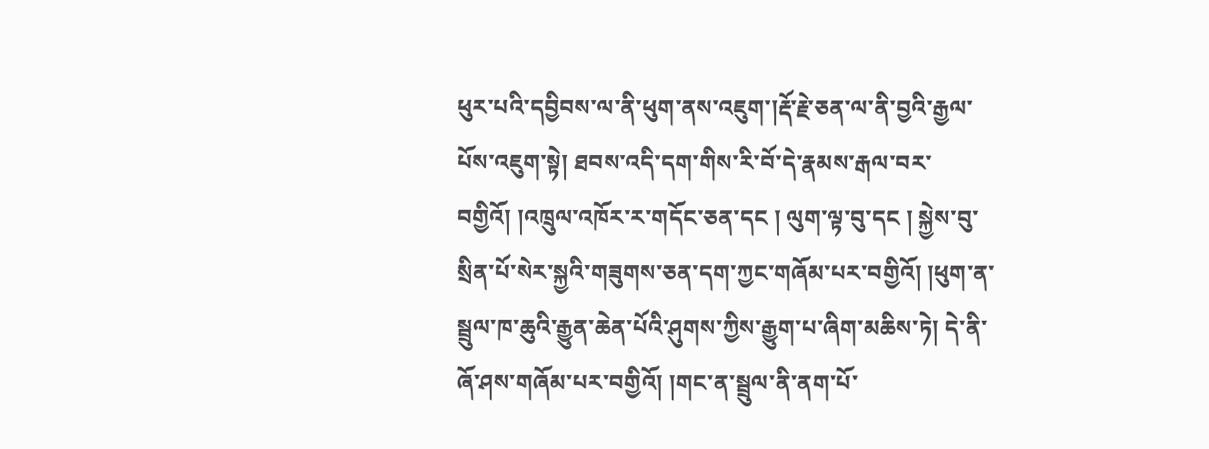ཕུར་པའི་དབྱིབས་ལ་ནི་ཕུག་ནས་འཇུག་།རྡོ་རྗེ་ཅན་ལ་ནི་བྱའི་རྒྱལ་པོས་འཇུག་སྟེ། ཐབས་འདི་དག་གིས་རི་བོ་དེ་རྣམས་རྒལ་བར་བགྱིའོ། །འཁྲུལ་འཁོར་ར་གདོང་ཅན་དང ། ལུག་ལྟ་བུ་དང ། སྐྱེས་བུ་སྲིན་པོ་སེར་སྐྱའི་གཟུགས་ཅན་དག་ཀྱང་གཞོམ་པར་བགྱིའོ། །ཕུག་ན་སྦྲུལ་ཁ་ཆུའི་རྒྱུན་ཆེན་པོའི་ཤུགས་ཀྱིས་རྒྱུག་པ་ཞིག་མཆིས་ཏེ། དེ་ནི་ཞོ་ཤས་གཞོམ་པར་བགྱིའོ། །གང་ན་སྦྲུལ་ནི་ནག་པོ་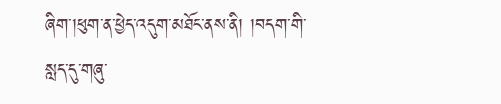ཞིག་།ཕུག་ན་ཕྱེད་འདུག་མཐོང་ནས་ནི། །བདག་གི་སླད་དུ་གཞུ་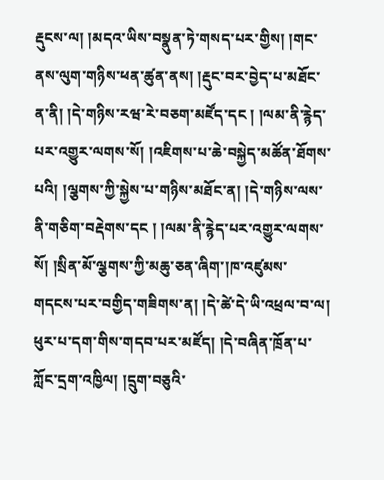རྡུངས་ལ། །མདའ་ཡིས་བསྣུན་ཏེ་གསད་པར་གྱིས། །གང་ནས་ལུག་གཉིས་ཕན་ཚུན་ནས། །རྡུང་བར་བྱེད་པ་མཐོང་ན་ནི། །དེ་གཉིས་རཝ་རེ་བཅག་མཛོད་དང ། །ལམ་ནི་རྙེད་པར་འགྱུར་ལགས་སོ། །འཇིགས་པ་ཆེ་བསྐྱེད་མཚོན་ཐོགས་པའི། །ལྕགས་ཀྱི་སྐྱེས་པ་གཉིས་མཐོང་ན། །དེ་གཉིས་ལས་ནི་གཅིག་བརྡེགས་དང ། །ལམ་ནི་རྙེད་པར་འགྱུར་ལགས་སོ། །སྲིན་མོ་ལྕགས་ཀྱི་མཆུ་ཅན་ཞིག་།ཁ་འཛུམས་གདངས་པར་བགྱིད་གཟིགས་ན། །དེ་ཚེ་དེ་ཡི་འཕྲལ་བ་ལ། ཕུར་པ་དག་གིས་གདབ་པར་མཛོད། །དེ་བཞིན་ཁྲོན་པ་ཀློང་དྲག་འཁྱིལ། །དྲུག་བཅུའི་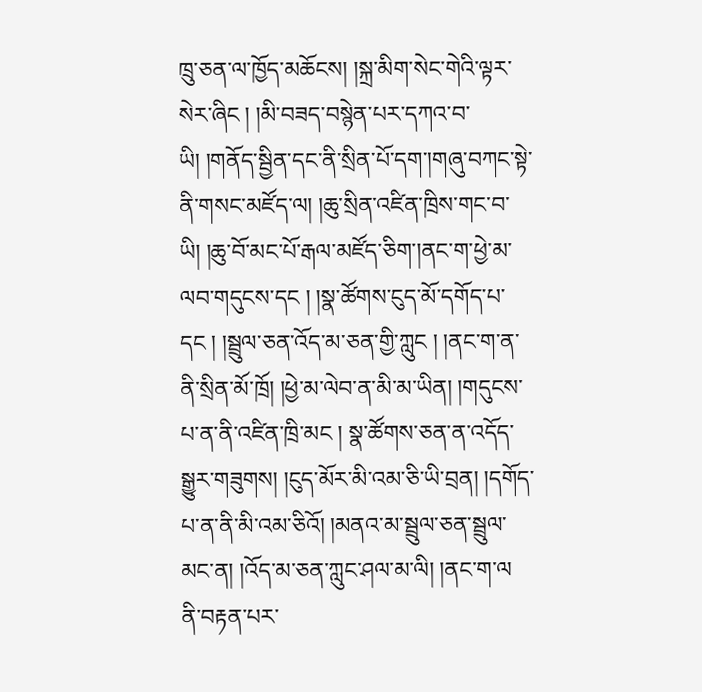ཁྲུ་ཅན་ལ་ཁྱོད་མཆོངས། །སྐྲ་མིག་སེང་གེའི་ལྟར་སེར་ཞིང ། །མི་བཟད་བསྙེན་པར་དཀའ་བ་ཡི། །གནོད་སྦྱིན་དང་ནི་སྲིན་པོ་དག་།གཞུ་བཀང་སྟེ་ནི་གསང་མཛོད་ལ། །ཆུ་སྲིན་འཛིན་ཁྲིས་གང་བ་ཡི། །ཆུ་བོ་མང་པོ་རྒལ་མཛོད་ཅིག་།ནང་ག་ཕྱེ་མ་ལབ་གདུངས་དང ། །སྣ་ཚོགས་ངུད་མོ་དགོད་པ་དང ། །སྦྲུལ་ཅན་འོད་མ་ཅན་གྱི་ཀླུང ། །ནང་ག་ན་ནི་སྲིན་མོ་ཁྲོ། །ཕྱེ་མ་ལེབ་ན་མི་མ་ཡིན། །གདུངས་པ་ན་ནི་འཛིན་ཁྲི་མང ། སྣ་ཚོགས་ཅན་ན་འདོད་སྒྱུར་གཟུགས། །ངུད་མོར་མི་འམ་ཅི་ཡི་བྲན། །དགོད་པ་ན་ནི་མི་འམ་ཅིའོ། །མནའ་མ་སྦྲུལ་ཅན་སྦྲུལ་མང་ན། །འོད་མ་ཅན་ཀླུང་ཤལ་མ་ལི། །ནང་ག་ལ
ནི་བརྟན་པར་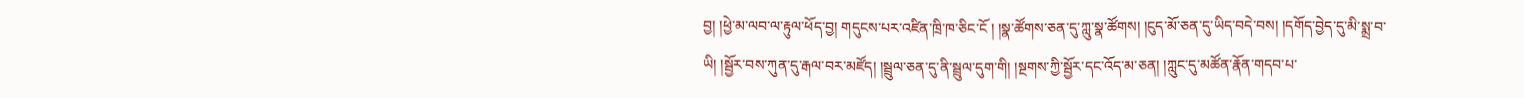བྱ། །ཕྱེ་མ་ལབ་ལ་རྟུལ་ཕོད་བྱ། གདུངས་པར་འཛིན་ཁྲི་ཁ་ཅིང་ངོ ། །སྣ་ཚོགས་ཅན་དུ་ཀླུ་སྣ་ཚོགས། །ངུད་མོ་ཅན་དུ་ཡིད་བདེ་བས། །དགོད་བྱེད་དུ་མི་སྨྲ་བ་ཡི། །སྦྱོར་བས་ཀུན་དུ་རྒལ་བར་མཛོད། །སྦྲུལ་ཅན་དུ་ནི་སྦྲུལ་དུག་གི། །སྔགས་ཀྱི་སྦྱོར་དང་འོད་མ་ཅན། །ཀླུང་དུ་མཚོན་རྣོན་གདབ་པ་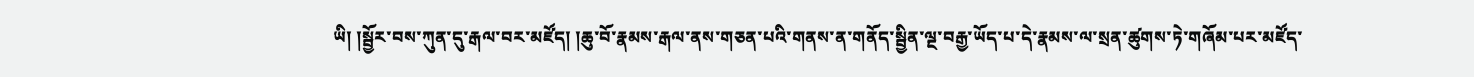ཡི། །སྦྱོར་བས་ཀུན་དུ་རྒལ་བར་མཛོད། །ཆུ་བོ་རྣམས་རྒལ་ནས་གཅན་པའི་གནས་ན་གནོད་སྦྱིན་ལྔ་བརྒྱ་ཡོད་པ་དེ་རྣམས་ལ་སྲན་ཚུགས་ཏེ་གཞོམ་པར་མཛོད་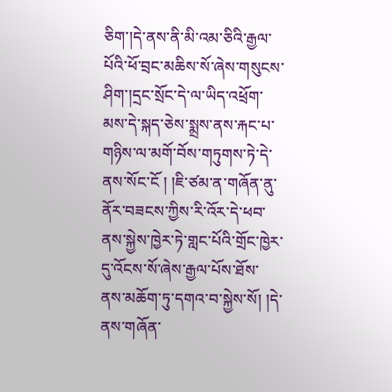ཅིག་།དེ་ནས་ནི་མི་འམ་ཅིའི་རྒྱལ་པོའི་ཕོ་བྲང་མཆིས་སོ་ཞེས་གསུངས་ཤིག་།དྲང་སྲོང་དེ་ལ་ཡིད་འཕྲོག་མས་དེ་སྐད་ཅེས་སྨྲས་ནས་རྐང་པ་གཉིས་ལ་མགོ་བོས་གཏུགས་ཏེ་དེ་ནས་སོང་ངོ ། །ཇི་ཙམ་ན་གཞོན་ནུ་ནོར་བཟངས་ཀྱིས་རི་འོར་དེ་ཕབ་ནས་སྐྱེས་ཁྱེར་ཏེ་གླང་པོའི་གྲོང་ཁྱེར་དུ་འོངས་སོ་ཞེས་རྒྱལ་པོས་ཐོས་ནས་མཆོག་ཏུ་དགའ་བ་སྐྱེས་སོ། །དེ་ནས་གཞོན་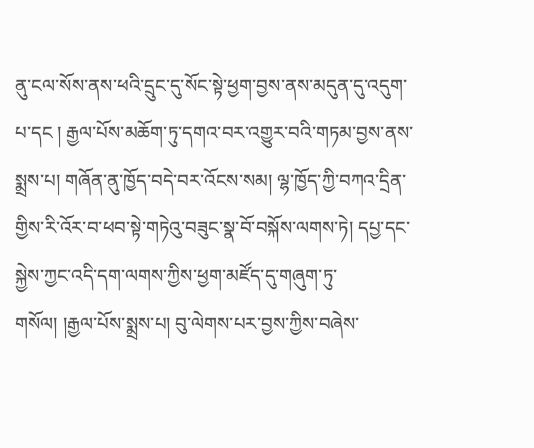ནུ་ངལ་སོས་ནས་ཕའི་དྲུང་དུ་སོང་སྟེ་ཕྱག་བྱས་ནས་མདུན་དུ་འདུག་པ་དང ། རྒྱལ་པོས་མཆོག་ཏུ་དགའ་བར་འགྱུར་བའི་གཏམ་བྱས་ནས་སྨྲས་པ། གཞོན་ནུ་ཁྱོད་བདེ་བར་འོངས་སམ། ལྷ་ཁྱོད་ཀྱི་བཀའ་དྲིན་གྱིས་རི་འོར་བ་ཕབ་སྟེ་གཏེའུ་བཟུང་སྣ་བོ་བསྐོས་ལགས་ཏེ། དཔྱ་དང་སྐྱེས་ཀྱང་འདི་དག་ལགས་ཀྱིས་ཕྱག་མཛོད་དུ་གཞུག་ཏུ་གསོལ། །རྒྱལ་པོས་སྨྲས་པ། བུ་ལེགས་པར་བྱས་ཀྱིས་བཞེས་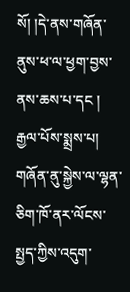སོ། །དེ་ནས་གཞོན་ནུས་ཕ་ལ་ཕྱག་བྱས་ནས་ཆས་པ་དང ། རྒྱལ་པོས་སྨྲས་པ། གཞོན་ནུ་སྐྱེས་ལ་ལྷན་ཅིག་ཁོ་ནར་ལོངས་སྤྱད་ཀྱིས་འདུག་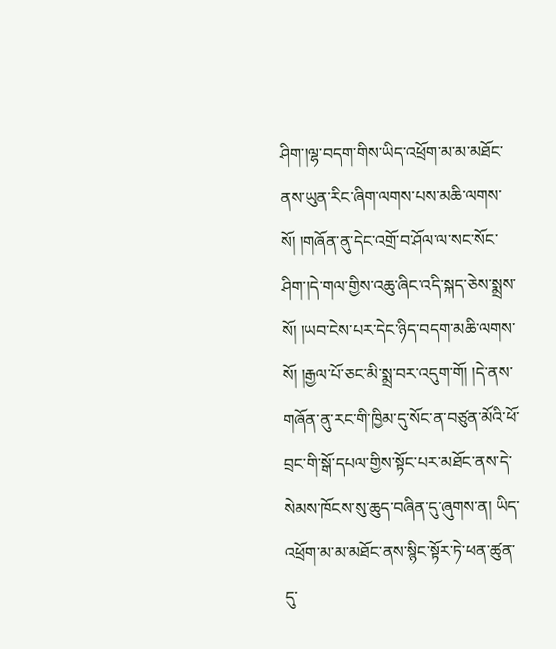ཤིག་།ལྷ་བདག་གིས་ཡིད་འཕྲོག་མ་མ་མཐོང་ནས་ཡུན་རིང་ཞིག་ལགས་པས་མཆི་ལགས་སོ། །གཞོན་ནུ་དེང་འགྲོ་བ་ཤོལ་ལ་སང་སོང་ཤིག་།དེ་གལ་གྱིས་འཆུ་ཞིང་འདི་སྐད་ཅེས་སྨྲས་སོ། །ཡབ་ངེས་པར་དེང་ཉིད་བདག་མཆི་ལགས་སོ། །རྒྱལ་པོ་ཅང་མི་སྨྲ་བར་འདུག་གོ། །དེ་ནས་གཞོན་ནུ་རང་གི་ཁྱིམ་དུ་སོང་ན་བཙུན་མོའི་ཕོ་བྲང་གི་སྒོ་དཔལ་གྱིས་སྟོང་པར་མཐོང་ནས་དེ་སེམས་ཁོངས་སུ་ཆུད་བཞིན་དུ་ཞུགས་ན། ཡིད་འཕྲོག་མ་མ་མཐོང་ནས་སྙིང་སྟོར་ཏེ་ཕན་ཚུན་དུ་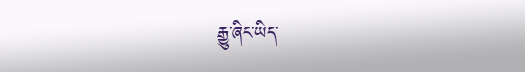རྒྱུ་ཞིང་ཡིད་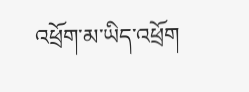འཕྲོག་མ་ཡིད་འཕྲོག